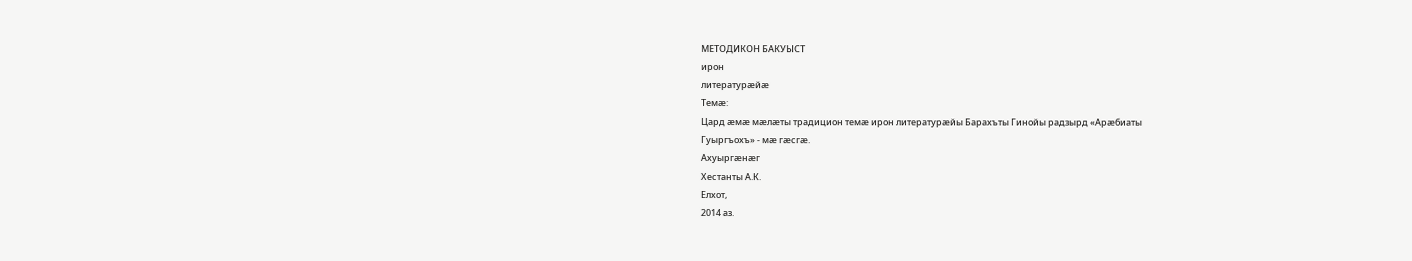МЕТОДИКОН БАКУЫСТ
ирон
литературæйæ
Темæ:
Цард æмæ мæлæты традицион темæ ирон литературæйы Барахъты Гинойы радзырд «Арæбиаты
Гуыргъохъ» - мæ гæсгæ.
Ахуыргæнæг
Хестанты А.К.
Елхот,
2014 аз.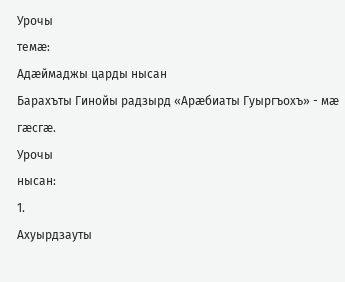Урочы
темæ:
Адæймаджы царды нысан
Барахъты Гинойы радзырд «Арæбиаты Гуыргъохъ» - мæ гæсгæ.
Урочы
нысан:
1.
Ахуырдзауты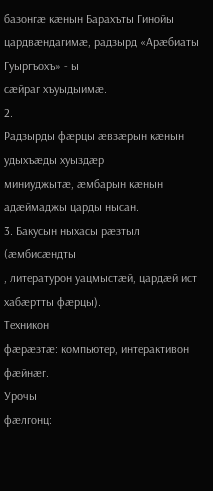базонгæ кæнын Барахъты Гинойы цардвæндагимæ, радзырд «Арæбиаты Гуыргъохъ» - ы
сæйраг хъуыдыимæ.
2.
Радзырды фæрцы æвзæрын кæнын удыхъæды хуыздæр
миниуджытæ, æмбарын кæнын адæймаджы царды нысан.
3. Бакусын ныхасы рæзтыл (æмбисæндты
, литературон уацмыстæй, цардæй ист хабæртты фæрцы).
Техникон
фæрæзтæ: компьютер, интерактивон фæйнæг.
Урочы
фæлгонц: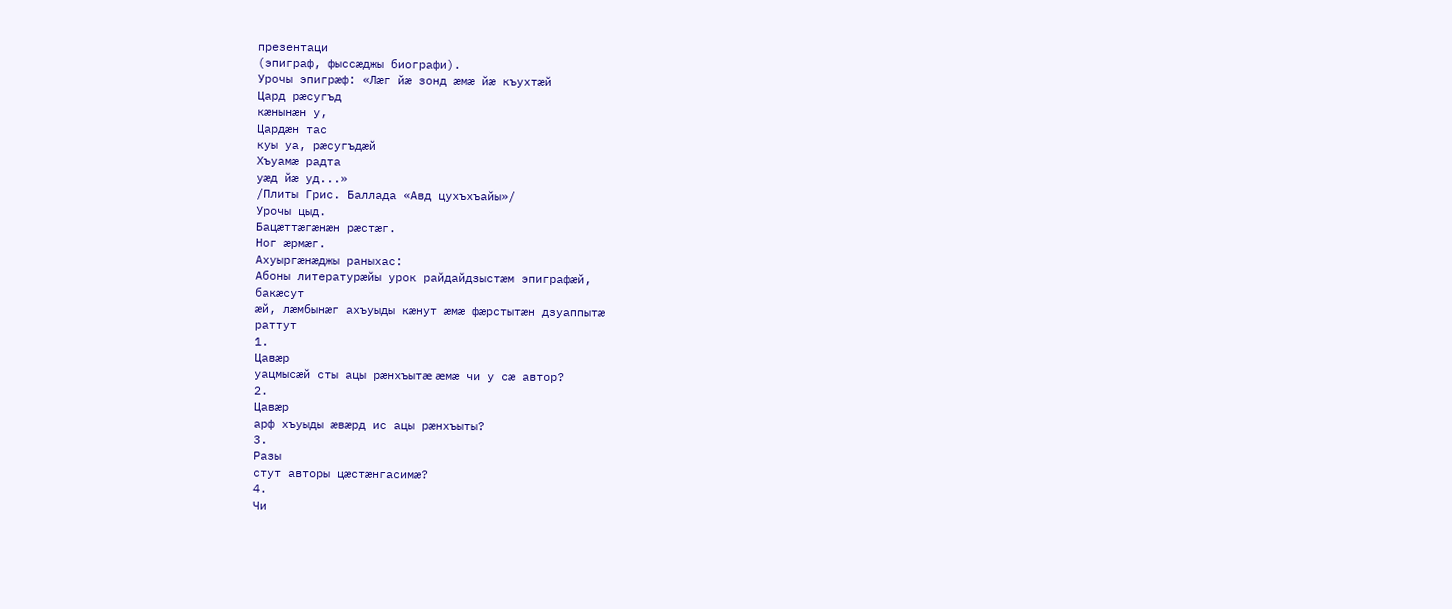презентаци
(эпиграф, фыссæджы биографи).
Урочы эпигрæф: «Лæг йæ зонд æмæ йæ къухтæй
Цард рæсугъд
кæнынæн у,
Цардæн тас
куы уа, рæсугъдæй
Хъуамæ радта
уæд йæ уд...»
/Плиты Грис. Баллада «Авд цухъхъайы»/
Урочы цыд.
Бацæттæгæнæн рæстæг.
Ног æрмæг.
Ахуыргæнæджы раныхас:
Абоны литературæйы урок райдайдзыстæм эпиграфæй,
бакæсут
æй, лæмбынæг ахъуыды кæнут æмæ фæрстытæн дзуаппытæ
раттут
1.
Цавæр
уацмысæй сты ацы рæнхъытæ æмæ чи у сæ автор?
2.
Цавæр
арф хъуыды æвæрд ис ацы рæнхъыты?
3.
Разы
стут авторы цæстæнгасимæ?
4.
Чи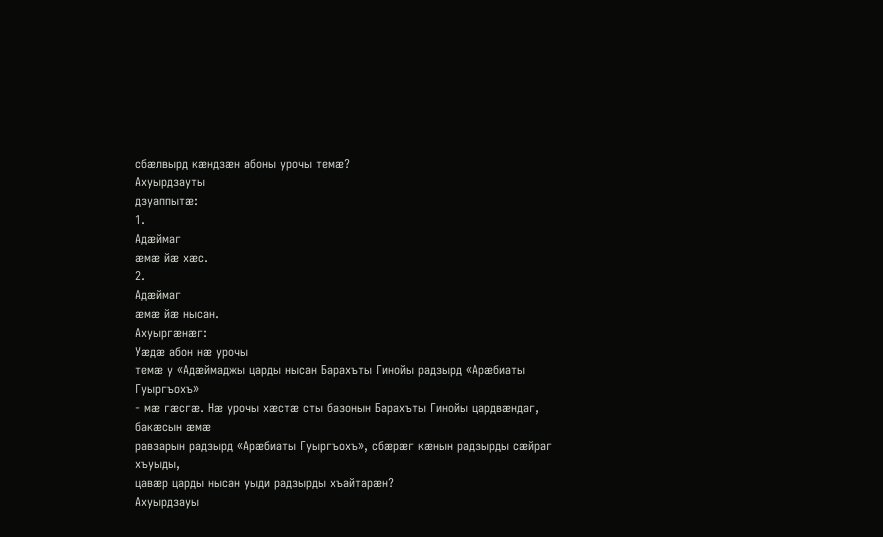сбæлвырд кæндзæн абоны урочы темæ?
Ахуырдзауты
дзуаппытæ:
1.
Адæймаг
æмæ йæ хæс.
2.
Адæймаг
æмæ йæ нысан.
Ахуыргæнæг:
Уæдæ абон нæ урочы
темæ у «Адæймаджы царды нысан Барахъты Гинойы радзырд «Арæбиаты Гуыргъохъ»
- мæ гæсгæ. Нæ урочы хæстæ сты базонын Барахъты Гинойы цардвæндаг, бакæсын æмæ
равзарын радзырд «Арæбиаты Гуыргъохъ», сбæрæг кæнын радзырды сæйраг хъуыды,
цавæр царды нысан уыди радзырды хъайтарæн?
Ахуырдзауы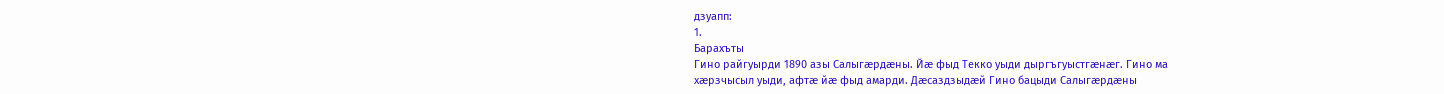дзуапп:
1.
Барахъты
Гино райгуырди 1890 азы Салыгæрдæны. Йæ фыд Текко уыди дыргъгуыстгæнæг. Гино ма
хæрзчысыл уыди, афтæ йæ фыд амарди. Дæсаздзыдæй Гино бацыди Салыгæрдæны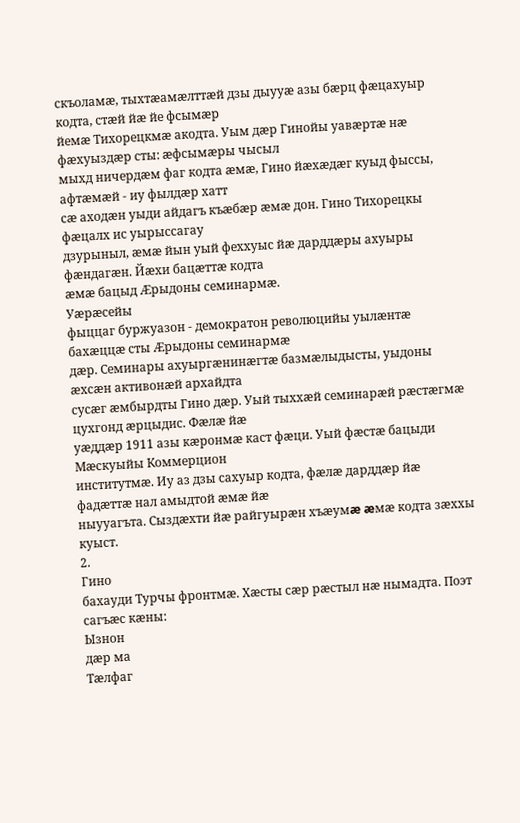скъоламæ, тыхтæамæлттæй дзы дыууæ азы бæрц фæцахуыр кодта, стæй йæ йе фсымæр
йемæ Тихорецкмæ акодта. Уым дæр Гинойы уавæртæ нæ фæхуыздæр сты: æфсымæры чысыл
мыхд ничердæм фаг кодта æмæ, Гино йæхæдæг куыд фыссы, афтæмæй - иу фылдæр хатт
сæ аходæн уыди айдагъ къæбæр æмæ дон. Гино Тихорецкы фæцалх ис уырыссагау
дзурыныл, æмæ йын уый феххуыс йæ дарддæры ахуыры фæндагæн. Йæхи бацæттæ кодта
æмæ бацыд Æрыдоны семинармæ.
Уæрæсейы
фыццаг буржуазон - демократон революцийы уылæнтæ бахæццæ сты Æрыдоны семинармæ
дæр. Семинары ахуыргæнинæгтæ базмæлыдысты, уыдоны æхсæн активонæй архайдта
сусæг æмбырдты Гино дæр. Уый тыххæй семинарæй рæстæгмæ цухгонд æрцыдис. Фæлæ йæ
уæддæр 1911 азы кæронмæ каст фæци. Уый фæстæ бацыди Мæскуыйы Коммерцион
институтмæ. Иу аз дзы сахуыр кодта, фæлæ дарддæр йæ фадæттæ нал амыдтой æмæ йæ
ныууагъта. Сыздæхти йæ райгуырæн хъæумæ æмæ кодта зæххы куыст.
2.
Гино
бахауди Турчы фронтмæ. Хæсты сæр рæстыл нæ нымадта. Поэт сагъæс кæны:
Ызнон
дæр ма
Тæлфаг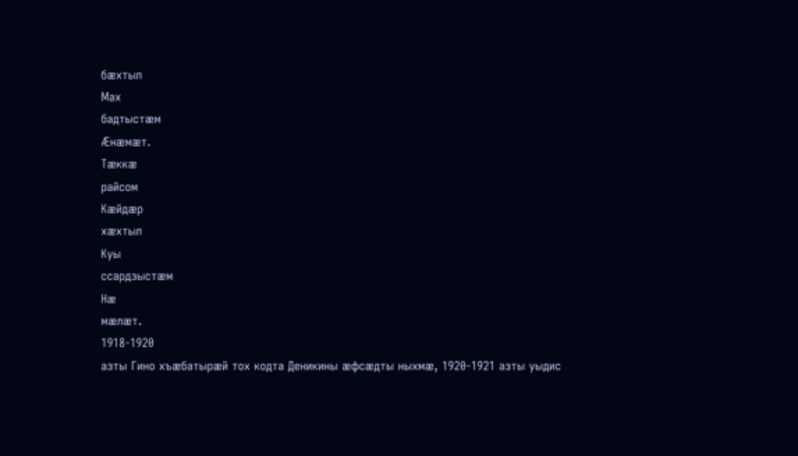бæхтыл
Мах
бадтыстæм
Æнæмæт.
Тæккæ
райсом
Кæйдæр
хæхтыл
Куы
ссардзыстæм
Нæ
мæлæт.
1918-1920
азты Гино хъæбатырæй тох кодта Деникины æфсæдты ныхмæ, 1920-1921 азты уыдис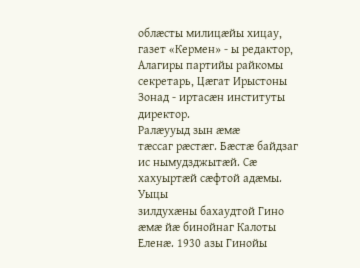облæсты милицæйы хицау, газет «Кермен» - ы редактор, Алагиры партийы райкомы
секретарь, Цæгат Ирыстоны Зонад - иртасæн институты директор.
Ралæууыд зын æмæ
тæссаг рæстæг. Бæстæ байдзаг ис нымудзджытæй. Сæ хахуыртæй сæфтой адæмы. Уыцы
зилдухæны бахаудтой Гино æмæ йæ бинойнаг Калоты Еленæ. 1930 азы Гинойы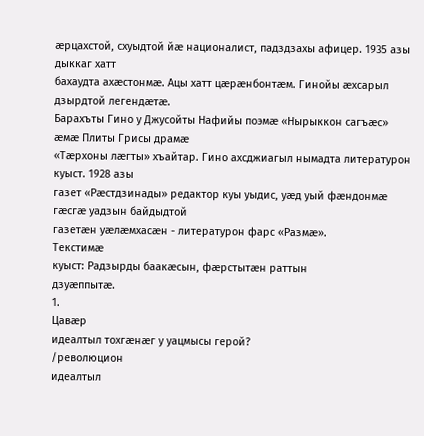æрцахстой, схуыдтой йæ националист, падздзахы афицер. 1935 азы дыккаг хатт
бахаудта ахæстонмæ. Ацы хатт цæрæнбонтæм. Гинойы æхсарыл дзырдтой легендæтæ.
Барахъты Гино у Джусойты Нафийы поэмæ «Нырыккон сагъæс» æмæ Плиты Грисы драмæ
«Тæрхоны лæгты» хъайтар. Гино ахсджиагыл нымадта литературон куыст. 1928 азы
газет «Рæстдзинады» редактор куы уыдис, уæд уый фæндонмæ гæсгæ уадзын байдыдтой
газетæн уæлæмхасæн - литературон фарс «Размæ».
Текстимæ
куыст: Радзырды баакæсын, фæрстытæн раттын
дзуæппытæ.
1.
Цавæр
идеалтыл тохгæнæг у уацмысы герой?
/революцион
идеалтыл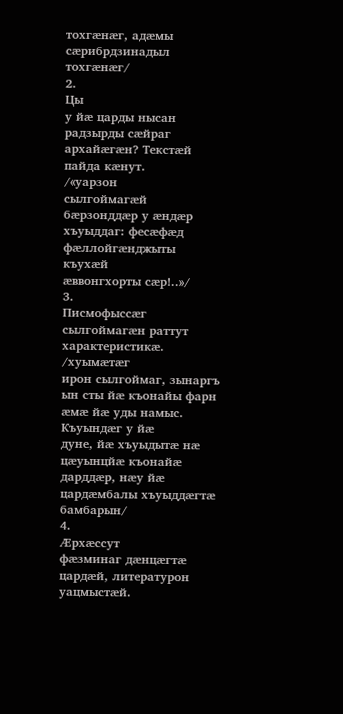тохгæнæг, адæмы сæрибрдзинадыл тохгæнæг/
2.
Цы
у йæ царды нысан радзырды сæйраг архайæгæн? Текстæй пайда кæнут.
/«уарзон
сылгоймагæй бæрзонддæр у æндæр хъуыддаг: фесæфæд фæллойгæнджыты къухæй
æввонгхорты сæр!..»/
3.
Писмофыссæг
сылгоймагæн раттут характеристикæ.
/хуымæтæг
ирон сылгоймаг, зынаргъ ын сты йæ къонайы фарн æмæ йæ уды намыс. Къуындæг у йæ
дуне, йæ хъуыдытæ нæ цæуынцйæ къонайæ дарддæр, нæу йæ цардæмбалы хъуыддæгтæ
бамбарын/
4.
Æрхæссут
фæзминаг дæнцæгтæ цардæй, литературон уацмыстæй.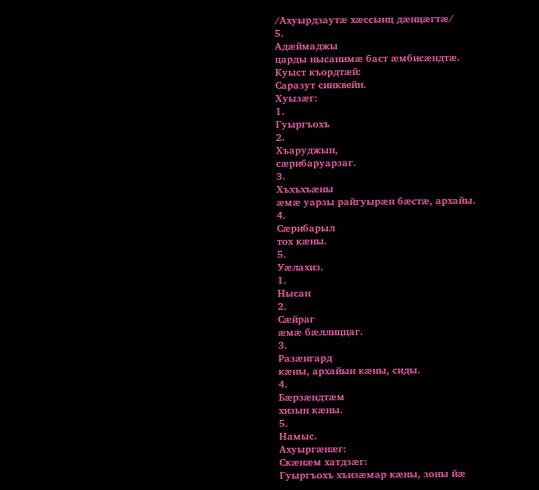/Ахуырдзаутæ хæссынц дæнцæгтæ/
5.
Адæймаджы
царды нысанимæ баст æмбисæндтæ.
Куыст къордтæй:
Саразут синквейн.
Хуызæг:
1.
Гуыргъохъ
2.
Хъаруджын,
сæрибаруарзаг.
3.
Хъхъхъæны
æмæ уарзы райгуырæн бæстæ, архайы.
4.
Сæрибарыл
тох кæны.
5.
Уæлахиз.
1.
Нысан
2.
Сæйраг
æмæ бæллиццаг.
3.
Разæнгард
кæны, архайын кæны, сиды.
4.
Бæрзæндтæм
хизын кæны.
5.
Намыс.
Ахуыргæнæг:
Скæнæм хатдзæг:
Гуыргъохъ хъизæмар кæны, зоны йæ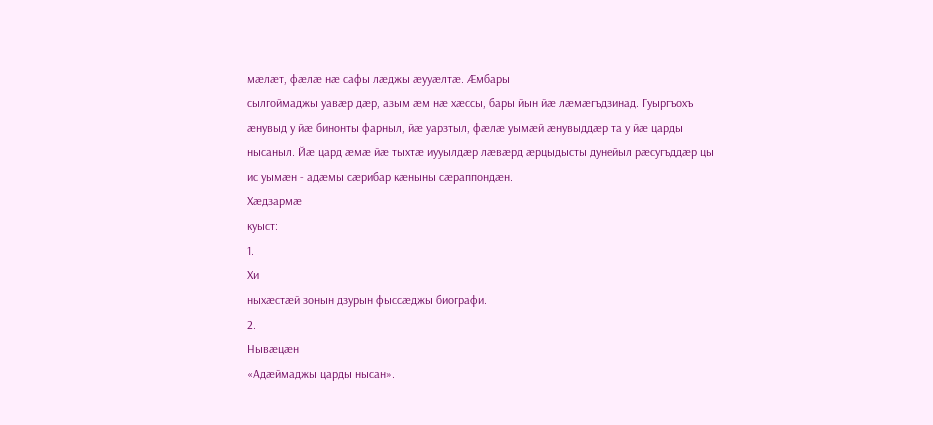мæлæт, фæлæ нæ сафы лæджы æууæлтæ. Æмбары
сылгоймаджы уавæр дæр, азым æм нæ хæссы, бары йын йæ лæмæгъдзинад. Гуыргъохъ
æнувыд у йæ бинонты фарныл, йæ уарзтыл, фæлæ уымæй æнувыддæр та у йæ царды
нысаныл. Йæ цард æмæ йæ тыхтæ иууылдæр лæвæрд æрцыдысты дунейыл рæсугъддæр цы
ис уымæн - адæмы сæрибар кæныны сæраппондæн.
Хæдзармæ
куыст:
1.
Хи
ныхæстæй зонын дзурын фыссæджы биографи.
2.
Нывæцæн
«Адæймаджы царды нысан».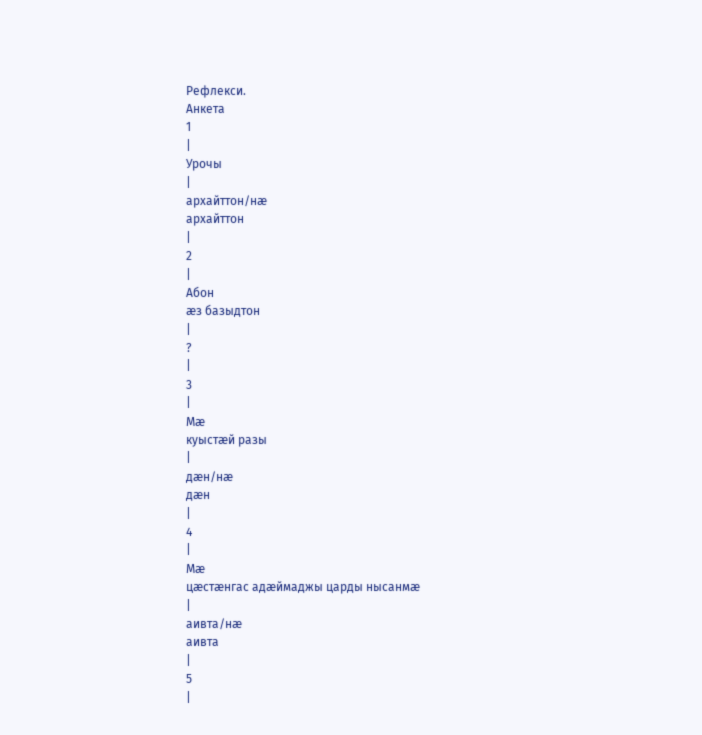Рефлекси.
Анкета
1
|
Урочы
|
архайттон/нæ
архайттон
|
2
|
Абон
æз базыдтон
|
?
|
3
|
Мæ
куыстæй разы
|
дæн/нæ
дæн
|
4
|
Мæ
цæстæнгас адæймаджы царды нысанмæ
|
аивта/нæ
аивта
|
5
|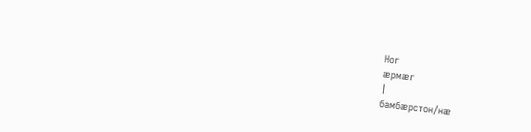Ног
æрмæг
|
бамбæрстон/нæ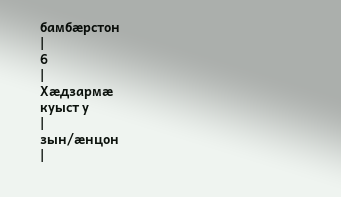бамбæрстон
|
6
|
Хæдзармæ
куыст у
|
зын/æнцон
|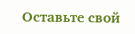Оставьте свой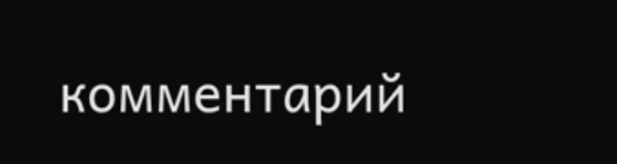комментарий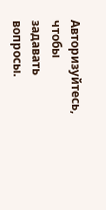Авторизуйтесь, чтобы задавать вопросы.